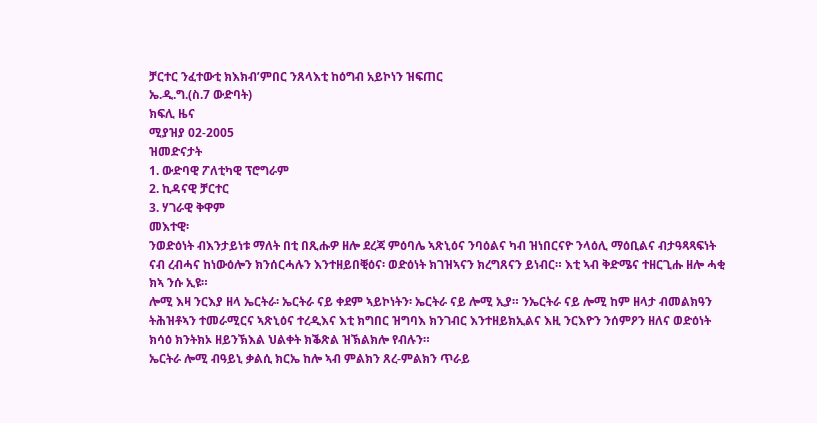ቻርተር ንፈተውቲ ክእክብ’ምበር ንጸላእቲ ከዕግብ አይኮነን ዝፍጠር
ኤ.ዲ.ግ.(ስ.7 ውድባት)
ክፍሊ ዜና
ሚያዝያ 02-2005
ዝመድናታት
1. ውድባዊ ፖለቲካዊ ፕሮግራም
2. ኪዳናዊ ቻርተር
3. ሃገራዊ ቅዋም
መእተዊ፡
ንወድዕነት ብእንታይነቱ ማለት በቲ በጺሑዎ ዘሎ ደረጃ ምዕባሌ ኣጽኒዕና ንባዕልና ካብ ዝነበርናዮ ንላዕሊ ማዕቢልና ብታዓጻጻፍነት ናብ ረብሓና ከነውዕሎን ክንሰርሓሉን እንተዘይበቒዕና፡ ወድዕነት ክገዝኣናን ክረግጸናን ይነብር። እቲ ኣብ ቅድሜና ተዘርጊሑ ዘሎ ሓቂ ክኣ ንሱ ኢዩ።
ሎሚ እዛ ንርእያ ዘላ ኤርትራ፡ ኤርትራ ናይ ቀደም ኣይኮነትን፡ ኤርትራ ናይ ሎሚ ኢያ። ንኤርትራ ናይ ሎሚ ከም ዘላታ ብመልክዓን ትሕዝቶኣን ተመራሚርና ኣጽኒዕና ተረዲእና እቲ ክግበር ዝግባእ ክንገብር እንተዘይክኢልና እዚ ንርእዮን ንሰምዖን ዘለና ወድዕነት ክሳዕ ክንትክኦ ዘይንኽእል ህልቀት ክቕጽል ዝኽልክሎ የብሉን።
ኤርትራ ሎሚ ብዓይኒ ቃልሲ ክርኤ ከሎ ኣብ ምልክን ጸረ-ምልክን ጥራይ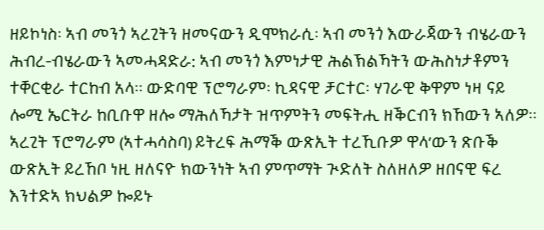ዘይኮነስ፡ ኣብ መንጎ ኣረጊትን ዘመናውን ዲሞክራሲ፡ ኣብ መንጎ እውራጃውን ብሄራውን ሕብረ-ብሄራውን ኣመሓዳድራ: ኣብ መንጎ እምነታዊ ሕልኽልኻትን ውሕስነታቶምን ተቐርቂራ ተርከብ አላ። ውድባዊ ፕሮግራም፡ ኪዳናዊ ቻርተር፡ ሃገራዊ ቅዋም ነዛ ናይ ሎሚ ኤርትራ ከቢቡዋ ዘሎ ማሕለኻታት ዝጥምትን መፍትሒ ዘቕርብን ክኸውን ኣለዎ። ኣረጊት ፕሮግራም (ኣተሓሳስባ) ይትረፍ ሕማቕ ውጽኢት ተረኺቡዎ ዋላ’ውን ጽቡቕ ውጽኢት ይረኸቦ ነዚ ዘለናዮ ክውንነት ኣብ ምጥማት ጒድለት ስለዘለዎ ዘበናዊ ፍረ እንተድኣ ክህልዎ ኰይኑ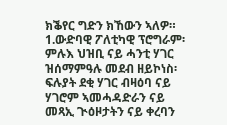ክቕየር ግድን ክኸውን ኣለዎ።
1.ውድባዊ ፖለቲካዊ ፕሮግራም፡
ምሉእ ህዝቢ ናይ ሓንቲ ሃገር ዝሰማምዓሉ መደብ ዘይኮነስ፡ ፍሉያት ደቂ ሃገር ብዛዕባ ናይ ሃገሮም ኣመሓዳድራን ናይ መጻኢ ጒዕዞታትን ናይ ቀረባን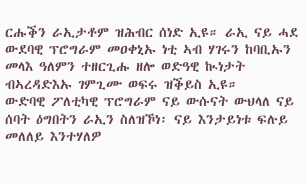ርሑቕን ራኢታቶም ዝሕብር ሰነድ ኢዩ። ራኢ ናይ ሓደ ውደባዊ ፕሮግራም መዐቀኒኡ ነቲ ኣብ ሃገሩን ከባቢኡን መላእ ዓለምን ተዘርጊሑ ዘሎ ወድዓዊ ኲነታት ብኣረዳድእኡ ገምጊሙ ወፍሩ ዝቕይስ ኢዩ።
ውድባዊ ፖለቲካዊ ፕሮግራም ናይ ውሱናት ውህላለ ናይ ሰባት ዕግበትን ራኢን ስለዝኾነ፡ ናይ እንታይነቱ ፍሉይ መለለይ እንተሃለዎ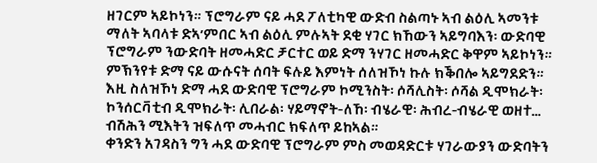ዘገርም ኣይኮነን። ፕሮግራም ናይ ሓደ ፖለቲካዊ ውድብ ስልጣኑ ኣብ ልዕሊ ኣመንቱ ማለት ኣባላቱ ድኣ’ምበር ኣብ ልዕሊ ምሉኣት ደቂ ሃገር ክኸውን ኣይግባእን፡ ውድባዊ ፕሮግራም ንውድባት ዘመሓድር ቻርተር ወይ ድማ ንሃገር ዘመሓድር ቅዋም ኣይኮነን። ምኽንየቱ ድማ ናይ ውሱናት ሰባት ፍሉይ እምነት ሰለዝኾነ ኩሉ ክቕበሎ ኣይግደድን። እዚ ስለዝኾነ ድማ ሓደ ውድባዊ ፕሮግራም ኮሚንስት፡ ሶሻሊስት፡ ሶሻል ዲሞክራት፡ኮንሰርቫቲብ ዲሞክራት፡ ሊበራል፡ ሃይማኖት-ለኸ፡ ብሄራዊ፡ ሕብረ-ብሄራዊ ወዘተ… ብሽሕን ሚእትን ዝፍለጥ መሓብር ክፍለጥ ይከኣል።
ቀንድን አገዳስን ግን ሓደ ውድባዊ ፕሮግራም ምስ መወዳድርቱ ሃገራውያን ውድባትን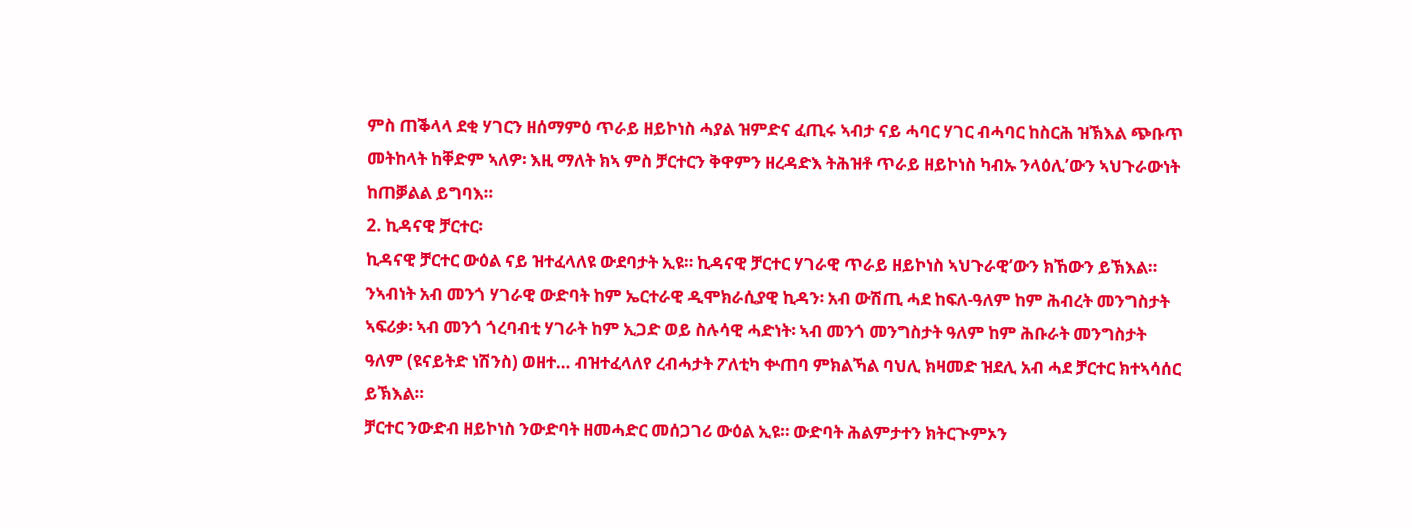ምስ ጠቕላላ ደቂ ሃገርን ዘሰማምዕ ጥራይ ዘይኮነስ ሓያል ዝምድና ፈጢሩ ኣብታ ናይ ሓባር ሃገር ብሓባር ከስርሕ ዝኽእል ጭቡጥ መትከላት ከቐድም ኣለዎ፡ እዚ ማለት ክኣ ምስ ቻርተርን ቅዋምን ዘረዳድእ ትሕዝቶ ጥራይ ዘይኮነስ ካብኡ ንላዕሊ’ውን ኣህጉራውነት ከጠቓልል ይግባእ።
2. ኪዳናዊ ቻርተር፡
ኪዳናዊ ቻርተር ውዕል ናይ ዝተፈላለዩ ውደባታት ኢዩ። ኪዳናዊ ቻርተር ሃገራዊ ጥራይ ዘይኮነስ ኣህጉራዊ’ውን ክኸውን ይኽእል። ንኣብነት አብ መንጎ ሃገራዊ ውድባት ከም ኤርተራዊ ዲሞክራሲያዊ ኪዳን፡ አብ ውሽጢ ሓደ ከፍለ-ዓለም ከም ሕብረት መንግስታት ኣፍሪቃ፡ ኣብ መንጎ ጎረባብቲ ሃገራት ከም ኢጋድ ወይ ስሉሳዊ ሓድነት፡ ኣብ መንጎ መንግስታት ዓለም ከም ሕቡራት መንግስታት ዓለም (ዩናይትድ ነሽንስ) ወዘተ… ብዝተፈላለየ ረብሓታት ፖለቲካ ቍጠባ ምክልኻል ባህሊ ክዛመድ ዝደሊ አብ ሓደ ቻርተር ክተኣሳሰር ይኽእል።
ቻርተር ንውድብ ዘይኮነስ ንውድባት ዘመሓድር መሰጋገሪ ውዕል ኢዩ። ውድባት ሕልምታተን ክትርጒምኦን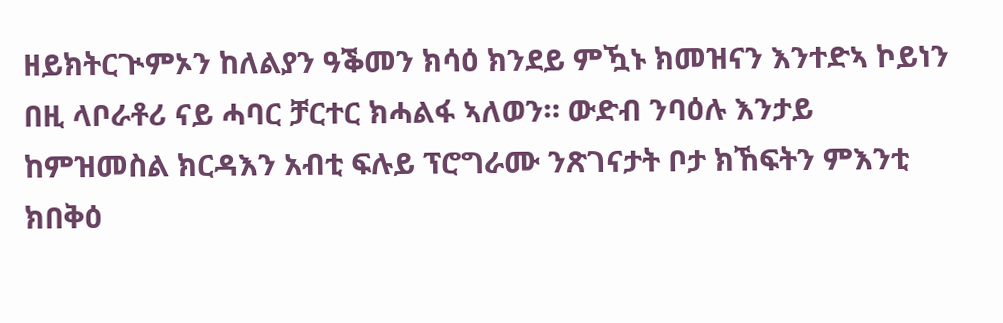ዘይክትርጒምኦን ከለልያን ዓቕመን ክሳዕ ክንደይ ምዃኑ ክመዝናን እንተድኣ ኮይነን በዚ ላቦራቶሪ ናይ ሓባር ቻርተር ክሓልፋ ኣለወን። ውድብ ንባዕሉ እንታይ ከምዝመስል ክርዳእን አብቲ ፍሉይ ፕሮግራሙ ንጽገናታት ቦታ ክኸፍትን ምእንቲ ክበቅዕ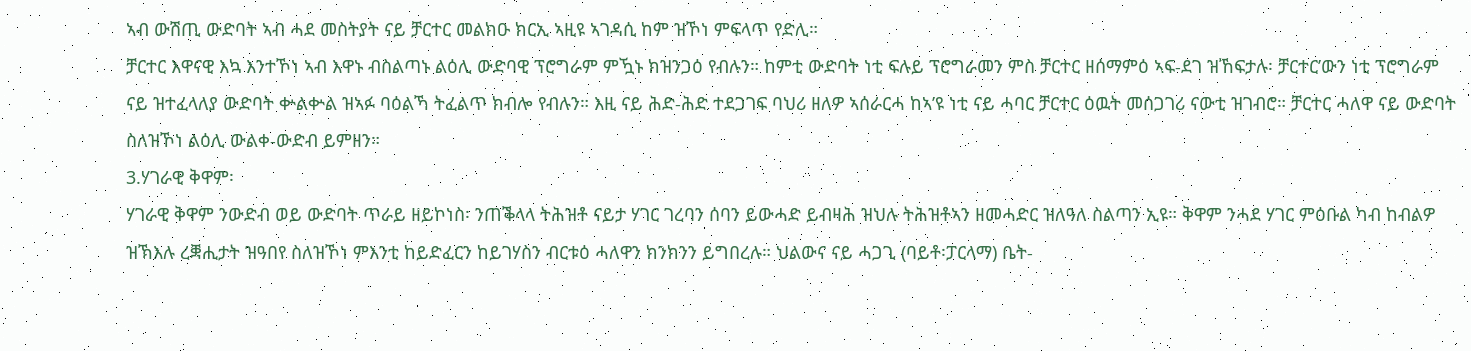ኣብ ውሽጢ ውድባት ኣብ ሓደ መስትያት ናይ ቻርተር መልክዑ ክርኢ ኣዚዩ ኣገዳሲ ከም ዝኾነ ምፍላጥ የድሊ።
ቻርተር እዋናዊ እኳ እንተኾነ ኣብ እዋኑ ብስልጣኑ ልዕሊ ውድባዊ ፕሮግራም ምዃኑ ክዝንጋዕ የብሉን። ከምቲ ውድባት ነቲ ፍሉይ ፕሮግራመን ምስ ቻርተር ዘሰማምዕ ኣፍ-ደገ ዝኸፍታሉ፡ ቻርተር’ውን ነቲ ፕሮግራም ናይ ዝተፈላለያ ውድባት ቍልቍል ዝኣፉ ባዕልኻ ትፈልጥ ክብሎ የብሉን። እዚ ናይ ሕድ-ሕድ ተደጋገፍ ባህሪ ዘለዎ ኣሰራርሓ ከኣ’ዩ ነቲ ናይ ሓባር ቻርተር ዕዉት መሰጋገሪ ናውቲ ዝገብሮ። ቻርተር ሓለዋ ናይ ውድባት ስለዝኾነ ልዕሊ ውልቀ-ውድብ ይምዘን።
3.ሃገራዊ ቅዋም፡
ሃገራዊ ቅዋም ንውድብ ወይ ውድባት ጥራይ ዘይኮነስ፡ ንጠቕላላ ትሕዝቶ ናይታ ሃገር ገረባን ሰባን ይውሓድ ይብዛሕ ዝህሉ ትሕዝቶኣን ዘመሓድር ዝለዓለ ስልጣን ኢዩ። ቅዋም ንሓደ ሃገር ምዕቡል ካብ ከብልዎ ዝኽእሉ ረቛሒታት ዝዓበየ ስለዝኾነ ምእንቲ ከይድፈርን ከይገሃስን ብርቱዕ ሓለዋን ክንክንን ይግበረሉ። ህልውና ናይ ሓጋጊ (ባይቶ፡ፓርላማ) ቤት-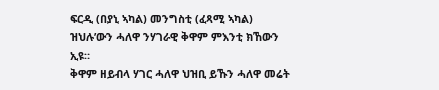ፍርዲ (በያኒ ኣካል) መንግስቲ (ፈጻሚ ኣካል) ዝህሉ’ውን ሓለዋ ንሃገራዊ ቅዋም ምእንቲ ክኸውን ኢዩ።
ቅዋም ዘይብላ ሃገር ሓለዋ ህዝቢ ይኹን ሓለዋ መሬት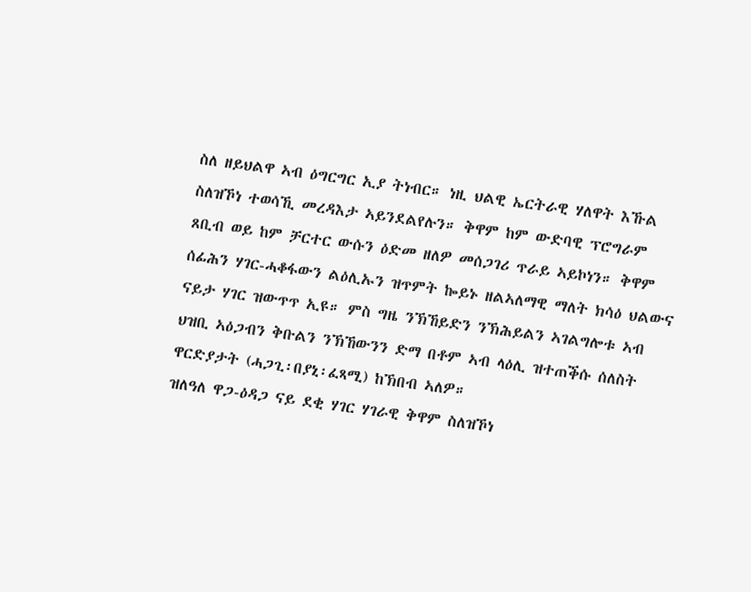ስለ ዘይህልዋ ኣብ ዕግርግር ኢያ ትነብር። ነዚ ህልዊ ኤርትራዊ ሃለዋት እኹል ስለዝኾነ ተወሳኺ መረዳእታ ኣይንደልየሉን። ቅዋም ከም ውድባዊ ፕሮግራም ጸቢብ ወይ ከም ቻርተር ውሱን ዕድመ ዘለዎ መሰጋገሪ ጥራይ ኣይኮነን። ቅዋም ሰፊሕን ሃገር-ሓቆፋውን ልዕሊኡን ዝጥምት ኰይኑ ዘልኣለማዊ ማለት ክሳዕ ህልውና ናይታ ሃገር ዝውጥጥ ኢዩ። ምስ ግዜ ንኽኸይድን ንኽሕይልን ኣገልግሎቱ ኣብ ህዝቢ ኣዕጋብን ቅቡልን ንኽኸውንን ድማ በቶም ኣብ ላዕሊ ዝተጠቕሱ ሰለስት ዋርድያታት (ሓጋጊ፡በያኒ፡ፈጻሚ) ከኽበብ ኣለዎ።
ዝለዓለ ዋጋ-ዕዳጋ ናይ ደቂ ሃገር ሃገራዊ ቅዋም ስለዝኾነ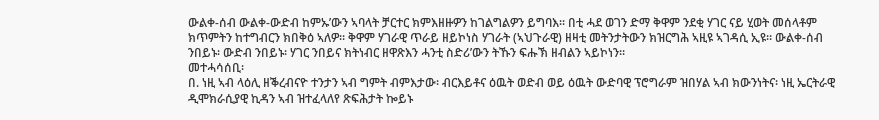ውልቀ-ሰብ ውልቀ-ውድብ ከምኡ’ውን ኣባላት ቻርተር ክምእዘዙዎን ከገልግልዎን ይግባእ። በቲ ሓደ ወገን ድማ ቅዋም ንደቂ ሃገር ናይ ሂወት መሰላቶም ክጥምትን ከተግብርን ክበቅዕ ኣለዎ። ቅዋም ሃገራዊ ጥራይ ዘይኮነስ ሃገራት (ኣህጉራዊ) ዘዛቲ መትንታትውን ክዝርግሕ ኣዚዩ ኣገዳሲ ኢዩ። ውልቀ-ሰብ ንበይኑ፡ ውድብ ንበይኑ፡ ሃገር ንበይና ክትነብር ዘዋጽእን ሓንቲ ስድሪ’ውን ትኹን ፍሑኽ ዘብልን ኣይኮነን።
መተሓሳሰቢ፡
በ. ነዚ ኣብ ላዕሊ ዘቕረብናዮ ተንታን ኣብ ግምት ብምእታው፡ ብርእይቶና ዕዉት ወድብ ወይ ዕዉት ውድባዊ ፕሮግራም ዝበሃል ኣብ ክውንነትና፡ ነዚ ኤርትራዊ ዲሞክራሲያዊ ኪዳን ኣብ ዝተፈላለየ ጽፍሕታት ኰይኑ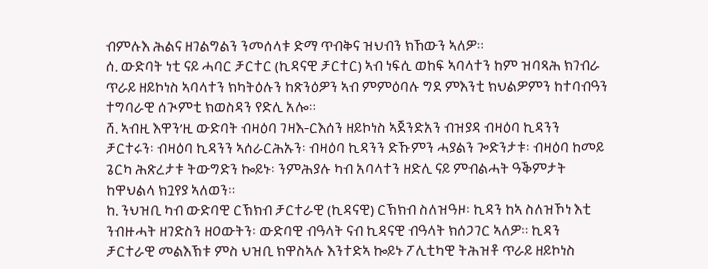ብምሉእ ሕልና ዘገልግልን ንመሰላቱ ድማ ጥብቅና ዝህብን ክኸውን ኣለዎ።
ሰ. ውድባት ነቲ ናይ ሓባር ቻርተር (ኪዳናዊ ቻርተር) ኣብ ነፍሲ ወከፍ ኣባላተን ከም ዝባጻሕ ክገብራ ጥራይ ዘይኮነስ ኣባላተን ክካትዕሉን ከጽንዕዎን ኣብ ምምዕባሉ ግደ ምእንቲ ክህልዎምን ከተባብዓን ተግባራዊ ሰጒምቲ ክወስዳን የድሊ አሎ።
ሸ. ኣብዚ እዋን’ዚ ውድባት ብዛዕባ ገዛእ-ርእሰን ዘይኮነስ ኣጀንድአን ብዝያዳ ብዛዕባ ኪዳንን ቻርተሩን፡ ብዛዕባ ኪዳንን ኣሰራርሕኡን፡ ብዛዕባ ኪዳንን ድኹምን ሓያልን ጐድንታቱ፡ ብዛዕባ ከመይ ጌርካ ሕጽረታቱ ትውግድን ኰይኑ፡ ንምሕያሉ ካብ አባላተን ዘድሊ ናይ ምብልሓት ዓቕምታት ከዋህልላ ክጓየያ ኣለወን።
ከ. ንህዝቢ ካብ ውድባዊ ርኽክብ ቻርተራዊ (ኪዳናዊ) ርኽክብ ስለዝዓዞ፡ ኪዳን ከኣ ስለዝኾነ እቲ ንብዙሓት ዘገድስን ዘዐውትን፡ ውድባዊ ብዓላት ናብ ኪዳናዊ ብዓላት ክሰጋገር ኣለዎ። ኪዳን ቻርተራዊ መልእኽቱ ምስ ህዝቢ ክዋስኣሉ እንተድኣ ኰይኑ ፖሊቲካዊ ትሕዝቶ ጥራይ ዘይኮነስ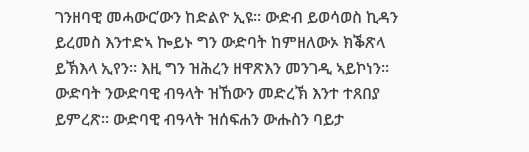ገንዘባዊ መሓውር’ውን ከድልዮ ኢዩ። ውድብ ይወሳወስ ኪዳን ይረመስ እንተድኣ ኰይኑ ግን ውድባት ከምዘለውኦ ክቕጽላ ይኽእላ ኢየን። እዚ ግን ዝሕረን ዘዋጽእን መንገዲ ኣይኮነን። ውድባት ንውድባዊ ብዓላት ዝኸውን መድረኽ እንተ ተጸበያ ይምረጽ። ውድባዊ ብዓላት ዝሰፍሐን ውሑስን ባይታ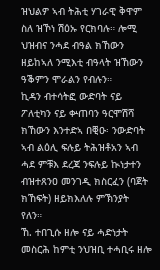ዝህልዎ ኣብ ትሕቲ ሃገራዊ ቅዋም ስለ ዝኾነ ሽዕኡ የርክባሉ። ሎሚ ህዝብና ንሓደ ብዓል ክኸውን ዘይከኣለ ንሚእቲ ብዓላት ዝኸውን ዓቕምን ሞራልን የብሉን።
ኪዳን ብተሳትፎ ውድባት ናይ ፖለቲካን ናይ ቍጠባን ዓርሞሽሻ ክኸውን እንተድኣ በቒዑ፡ ንውድባት ኣብ ልዕሊ ፍሉይ ትሕዝቶአን ኣብ ሓደ ምቹእ ደረጃ ንፍሉይ ኲነታተን ብዝተጸንዐ መንገዲ ክስርፈን (ባጀት ክኸፍት) ዘይክእለሉ ምኽንያት የለን።
ኸ. ተበጊሱ ዘሎ ናይ ሓድነታት መስርሕ ከምቲ ንህዝቢ ተሓቢሩ ዘሎ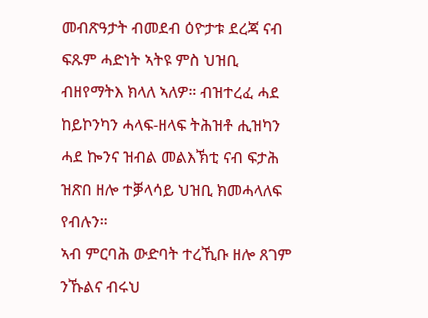መብጽዓታት ብመደብ ዕዮታቱ ደረጃ ናብ ፍጹም ሓድነት ኣትዩ ምስ ህዝቢ ብዘየማትእ ክላለ ኣለዎ። ብዝተረፈ ሓደ ከይኮንካን ሓላፍ-ዘላፍ ትሕዝቶ ሒዝካን ሓደ ኰንና ዝብል መልእኽቲ ናብ ፍታሕ ዝጽበ ዘሎ ተቓላሳይ ህዝቢ ክመሓላለፍ የብሉን።
ኣብ ምርባሕ ውድባት ተረኺቡ ዘሎ ጸገም ንኹልና ብሩህ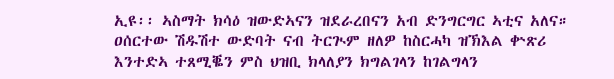ኢዩ፡፡ ኣስማት ክሳዕ ዝውድኣናን ዝደራረበናን አብ ድንግርግር ኣቲና አለና። ዐሰርተው ሽዱሽተ ውድባት ናብ ትርጒም ዘለዎ ከስርሓካ ዝኽእል ቍጽሪ እንተድኣ ተጸሚቘን ምስ ህዝቢ ክላለያን ክግልገላን ከገልግላን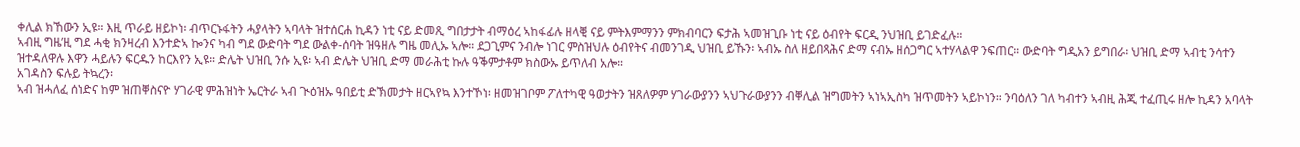ቀሊል ክኸውን ኢዩ። እዚ ጥራይ ዘይኮነ፡ ብጥርኑፋትን ሓያላትን ኣባላት ዝተሰርሐ ኪዳን ነቲ ናይ ድመጺ ግበታታት ብማዕረ ኣከፋፊሉ ዘላቒ ናይ ምትእምማንን ምክብባርን ፍታሕ ኣመዝጊቡ ነቲ ናይ ዕብየት ፍርዲ ንህዝቢ ይገድፈሉ።
ኣብዚ ግዜ’ዚ ግደ ሓቂ ክንዛረብ እንተድኣ ኰንና ካብ ግደ ውድባት ግደ ውልቀ-ሰባት ዝዓዘሉ ግዜ መሊኡ ኣሎ። ደጋጊምና ንብሎ ነገር ምስዝህሉ ዕብየትና ብመንገዲ ህዝቢ ይኹን፡ ኣብኡ ስለ ዘይበጻሕና ድማ ናብኡ ዘሰጋግር ኣተሃላልዋ ንፍጠር። ውድባት ግዲአን ይግበራ፡ ህዝቢ ድማ ኣብቲ ንሳተን ዝተዳለዋሉ እዋን ሓይሉን ፍርዱን ከርእየን ኢዩ። ድሌት ህዝቢ ንሱ ኢዩ፡ ኣብ ድሌት ህዝቢ ድማ መራሕቲ ኩሉ ዓቕምታቶም ክስውኡ ይጥለብ አሎ።
አገዳስን ፍሉይ ትኳረን፡
ኣብ ዝሓለፈ ሰነድና ከም ዝጠቐስናዮ ሃገራዊ ምሕዝነት ኤርትራ ኣብ ጒዕዝኡ ዓበይቲ ድኽመታት ዘርኣየኳ እንተኾነ፡ ዘመዝገቦም ፖለተካዊ ዓወታትን ዝጸለዎም ሃገራውያንን ኣህጉራውያንን ብቐሊል ዝግመትን ኣነኣኢስካ ዝጥመትን ኣይኮነን። ንባዕለን ገለ ካብተን ኣብዚ ሕጂ ተፈጢሩ ዘሎ ኪዳን አባላት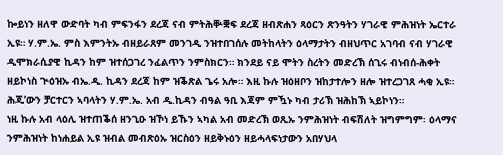ኰይነን ዘለዋ ውድባት ካብ ምፍንፋን ደረጃ ናብ ምትሕቝቛፍ ደረጃ ዘብጽሐን ጻዕርን ጽንዓትን ሃገራዊ ምሕዝነት ኤርተራ ኢዩ። ሃ.ም.ኤ. ምስ እምንትኡ ብዘይራጸም መንገዲ ንዝተበገሰሉ መትከላትን ዕላማታትን ብዘህጥር አገባብ ናብ ሃገራዊ ዲሞክራሲያዊ ኪዳን ከም ዝተሰጋገረ ንፈልጥን ንምስክርን። ክንደይ ናይ ሞትን ስረትን መድረኽ ሰጊሩ ብነብሰ-ሕቀት ዘይኮነስ ጒዕዝኡ ብኤ.ዲ. ኪዳን ደረጃ ከም ዝቕጽል ጌሩ አሎ። እዚ ኩሉ ዝዕዘቦን ዝከታተሎን ዘሎ ዝተረጋገጸ ሓቂ ኢዩ። ሕጂ’ውን ቻርተርን ኣባላትን ሃ.ም.ኤ. አብ ዲ.ኪዳን ብዓል ዓቢ እጃም ምዃኑ ካብ ታሪኽ ዝሕከኽ ኣይኮነን።
ነዚ ኩሉ አብ ላዕሊ ዝተጠቕሰ ዘንጊዑ ዝኾነ ይኹን ኣካል አብ መድረኽ ወጺኡ ንምሕዝነት ብፍሽለት ዝግምግም፡ ዕላማና ንምሕዝነት ከነሐይል ኢዩ ዝብል መብጽዕኡ ዝርስዕን ዘይቅኑዕን ዘይሓላፍነታውን አበሃህላ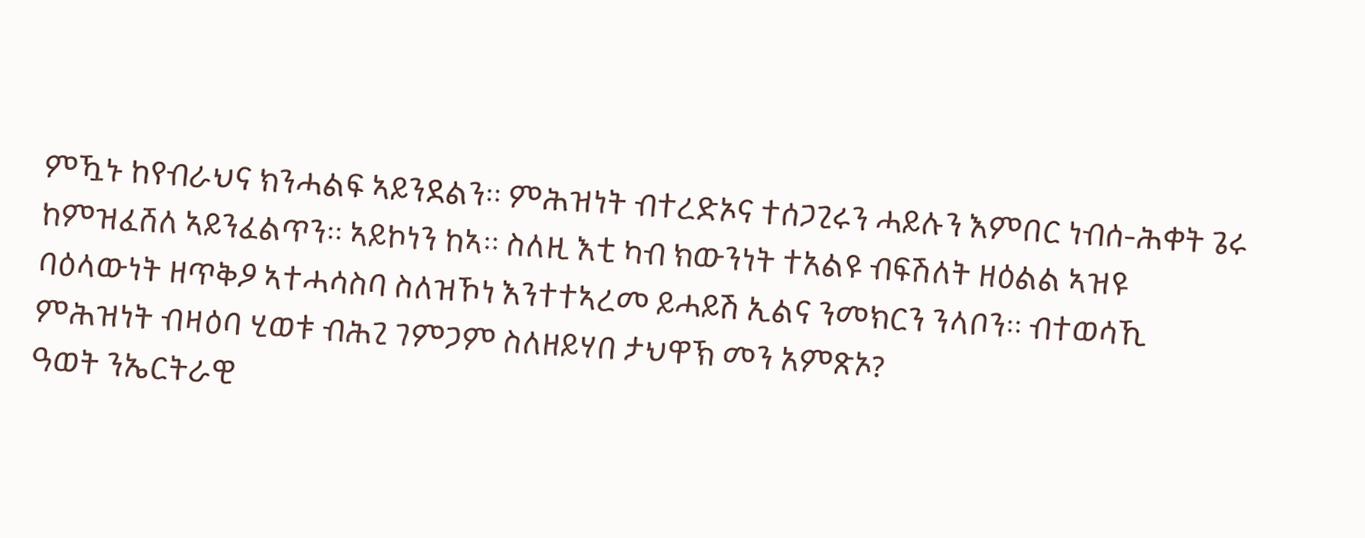ምዃኑ ከየብራህና ክንሓልፍ ኣይንደልን። ምሕዝነት ብተረድኦና ተሰጋጊሩን ሓይሉን እምበር ነብሰ-ሕቀት ጌሩ ከምዝፈሸለ ኣይንፈልጥን። ኣይኮነን ከኣ። ስለዚ እቲ ካብ ክውንነት ተአልዩ ብፍሽለት ዘዕልል ኣዝዩ ባዕላውነት ዘጥቅዖ ኣተሓሳስባ ስለዝኾነ እንተተኣረመ ይሓይሽ ኢልና ንመክርን ንላቦን። ብተወሳኺ ምሕዝነት ብዛዕባ ሂወቱ ብሕጊ ገምጋም ስለዘይሃበ ታህዋኽ መን አምጽኦ?
ዓወት ንኤርትራዊ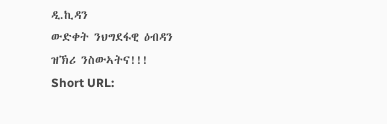ዲ.ኪዳን
ውድቀት ንህግደፋዊ ዕብዳን
ዝኽሪ ንስውኣትና!!!
Short URL: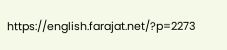https://english.farajat.net/?p=2273